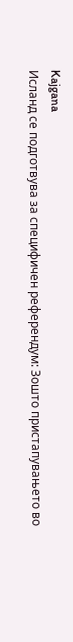Kajgana
Исланд се подготвува за специфичен референдум: Зошто пристапувањето во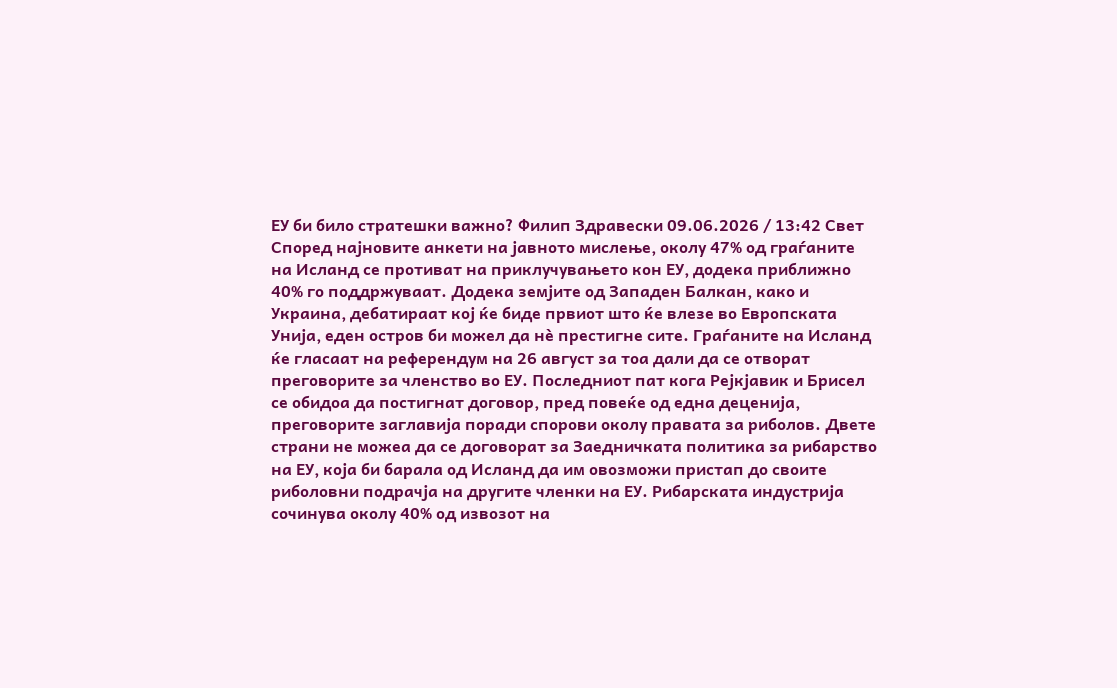ЕУ би било стратешки важно? Филип Здравески 09.06.2026 / 13:42 Свет Според најновите анкети на јавното мислење, околу 47% од граѓаните на Исланд се противат на приклучувањето кон ЕУ, додека приближно 40% го поддржуваат. Додека земјите од Западен Балкан, како и Украина, дебатираат кој ќе биде првиот што ќе влезе во Европската Унија, еден остров би можел да нè престигне сите. Граѓаните на Исланд ќе гласаат на референдум на 26 август за тоа дали да се отворат преговорите за членство во ЕУ. Последниот пат кога Рејкјавик и Брисел се обидоа да постигнат договор, пред повеќе од една деценија, преговорите заглавија поради спорови околу правата за риболов. Двете страни не можеа да се договорат за Заедничката политика за рибарство на ЕУ, која би барала од Исланд да им овозможи пристап до своите риболовни подрачја на другите членки на ЕУ. Рибарската индустрија сочинува околу 40% од извозот на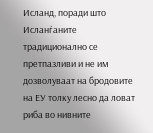Исланд, поради што Исланѓаните традиционално се претпазливи и не им дозволуваат на бродовите на ЕУ толку лесно да ловат риба во нивните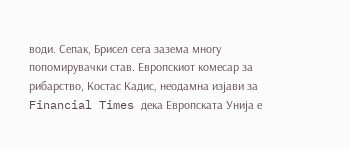води. Сепак, Брисел сега зазема многу попомирувачки став. Европскиот комесар за рибарство, Костас Кадис, неодамна изјави за Financial Times дека Европската Унија е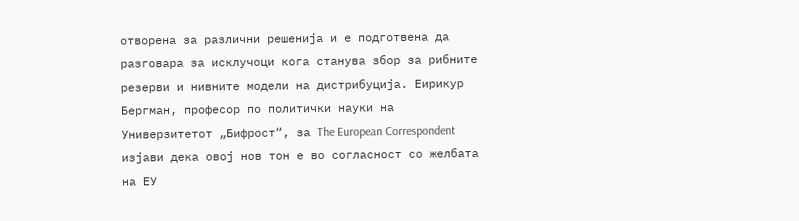отворена за различни решенија и е подготвена да разговара за исклучоци кога станува збор за рибните резерви и нивните модели на дистрибуција. Еирикур Бергман, професор по политички науки на Универзитетот „Бифрост“, за The European Correspondent изјави дека овој нов тон е во согласност со желбата на ЕУ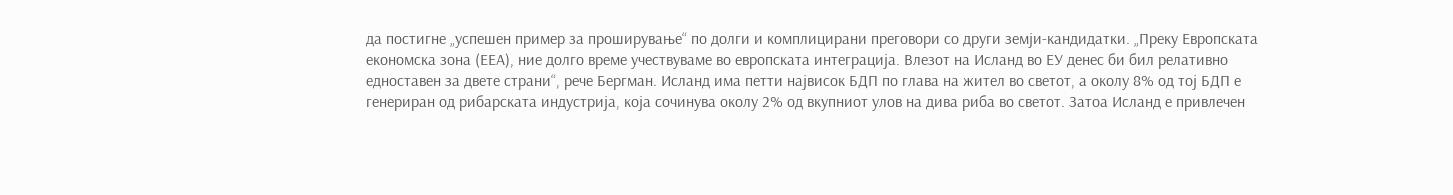да постигне „успешен пример за проширување“ по долги и комплицирани преговори со други земји-кандидатки. „Преку Европската економска зона (ЕЕА), ние долго време учествуваме во европската интеграција. Влезот на Исланд во ЕУ денес би бил релативно едноставен за двете страни“, рече Бергман. Исланд има петти највисок БДП по глава на жител во светот, а околу 8% од тој БДП е генериран од рибарската индустрија, која сочинува околу 2% од вкупниот улов на дива риба во светот. Затоа Исланд е привлечен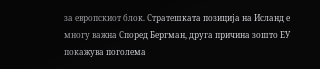за европскиот блок. Стратешката позиција на Исланд е многу важна Според Бергман, друга причина зошто ЕУ покажува поголема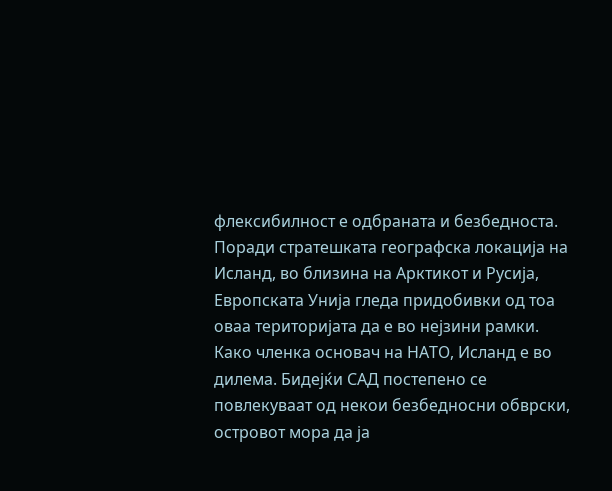флексибилност е одбраната и безбедноста. Поради стратешката географска локација на Исланд, во близина на Арктикот и Русија, Европската Унија гледа придобивки од тоа оваа територијата да е во нејзини рамки. Како членка основач на НАТО, Исланд е во дилема. Бидејќи САД постепено се повлекуваат од некои безбедносни обврски, островот мора да ја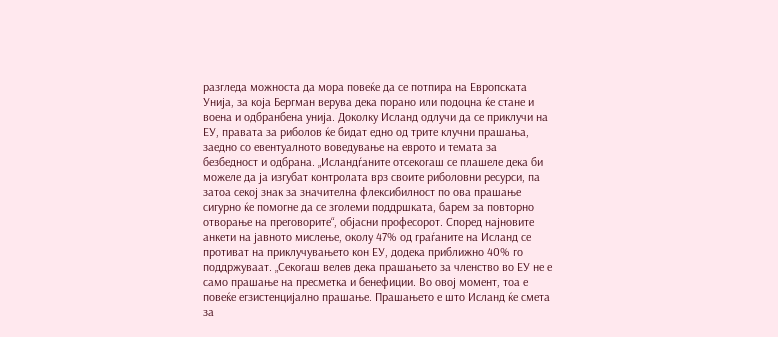разгледа можноста да мора повеќе да се потпира на Европската Унија, за која Бергман верува дека порано или подоцна ќе стане и воена и одбранбена унија. Доколку Исланд одлучи да се приклучи на ЕУ, правата за риболов ќе бидат едно од трите клучни прашања, заедно со евентуалното воведување на еврото и темата за безбедност и одбрана. „Исландѓаните отсекогаш се плашеле дека би можеле да ја изгубат контролата врз своите риболовни ресурси, па затоа секој знак за значителна флексибилност по ова прашање сигурно ќе помогне да се зголеми поддршката, барем за повторно отворање на преговорите“, објасни професорот. Според најновите анкети на јавното мислење, околу 47% од граѓаните на Исланд се противат на приклучувањето кон ЕУ, додека приближно 40% го поддржуваат. „Секогаш велев дека прашањето за членство во ЕУ не е само прашање на пресметка и бенефиции. Во овој момент, тоа е повеќе егзистенцијално прашање. Прашањето е што Исланд ќе смета за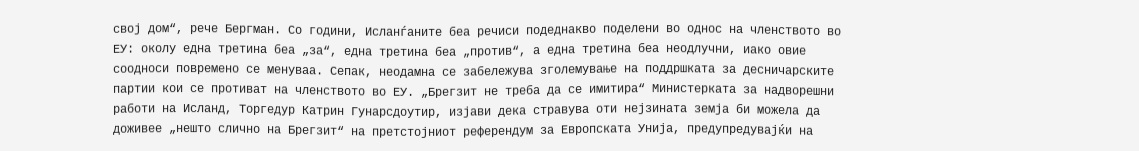свој дом“, рече Бергман. Со години, Исланѓаните беа речиси подеднакво поделени во однос на членството во ЕУ: околу една третина беа „за“, една третина беа „против“, а една третина беа неодлучни, иако овие соодноси повремено се менуваа. Сепак, неодамна се забележува зголемување на поддршката за десничарските партии кои се противат на членството во ЕУ. „Брегзит не треба да се имитира“ Министерката за надворешни работи на Исланд, Торгедур Катрин Гунарсдоутир, изјави дека стравува оти нејзината земја би можела да доживее „нешто слично на Брегзит“ на претстојниот референдум за Европската Унија, предупредувајќи на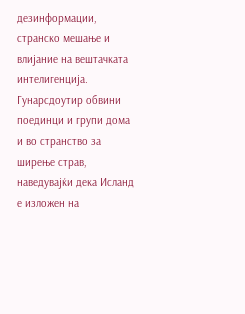дезинформации, странско мешање и влијание на вештачката интелигенција. Гунарсдоутир обвини поединци и групи дома и во странство за ширење страв, наведувајќи дека Исланд е изложен на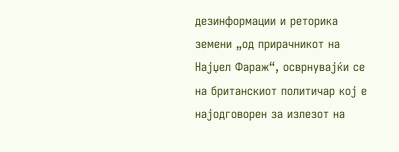дезинформации и реторика земени „од прирачникот на Најџел Фараж“, осврнувајќи се на британскиот политичар кој е најодговорен за излезот на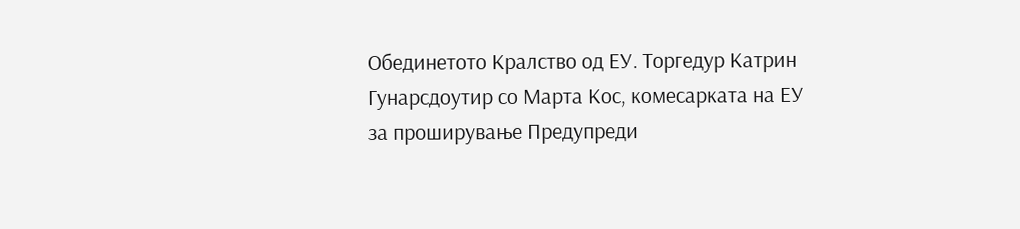Обединетото Кралство од ЕУ. Торгедур Катрин Гунарсдоутир со Марта Кос, комесарката на ЕУ за проширување Предупреди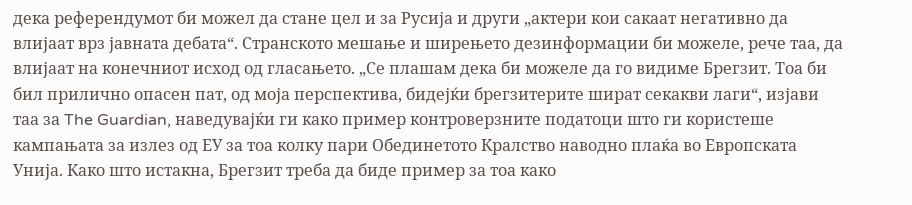дека референдумот би можел да стане цел и за Русија и други „актери кои сакаат негативно да влијаат врз јавната дебата“. Странското мешање и ширењето дезинформации би можеле, рече таа, да влијаат на конечниот исход од гласањето. „Се плашам дека би можеле да го видиме Брегзит. Тоа би бил прилично опасен пат, од моја перспектива, бидејќи брегзитерите шират секакви лаги“, изјави таа за The Guardian, наведувајќи ги како пример контроверзните податоци што ги користеше кампањата за излез од ЕУ за тоа колку пари Обединетото Кралство наводно плаќа во Европската Унија. Како што истакна, Брегзит треба да биде пример за тоа како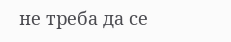не треба да се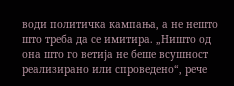води политичка кампања, а не нешто што треба да се имитира. „Ништо од она што го ветија не беше всушност реализирано или спроведено“, рече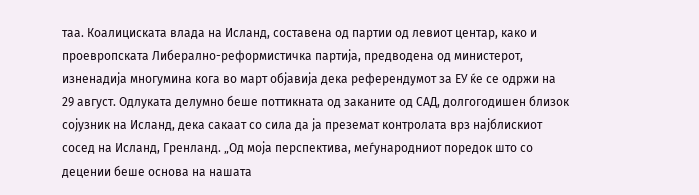таа. Коалициската влада на Исланд, составена од партии од левиот центар, како и проевропската Либерално-реформистичка партија, предводена од министерот, изненадија многумина кога во март објавија дека референдумот за ЕУ ќе се одржи на 29 август. Одлуката делумно беше поттикната од заканите од САД, долгогодишен близок сојузник на Исланд, дека сакаат со сила да ја преземат контролата врз најблискиот сосед на Исланд, Гренланд. „Од моја перспектива, меѓународниот поредок што со децении беше основа на нашата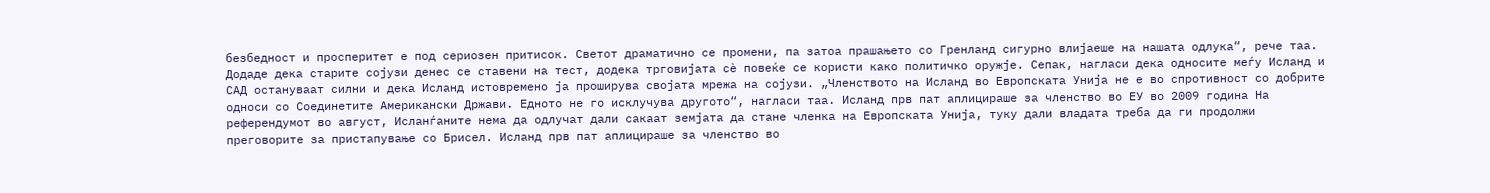безбедност и просперитет е под сериозен притисок. Светот драматично се промени, па затоа прашањето со Гренланд сигурно влијаеше на нашата одлука“, рече таа. Додаде дека старите сојузи денес се ставени на тест, додека трговијата сè повеќе се користи како политичко оружје. Сепак, нагласи дека односите меѓу Исланд и САД остануваат силни и дека Исланд истовремено ја проширува својата мрежа на сојузи. „Членството на Исланд во Европската Унија не е во спротивност со добрите односи со Соединетите Американски Држави. Едното не го исклучува другото“, нагласи таа. Исланд прв пат аплицираше за членство во ЕУ во 2009 година На референдумот во август, Исланѓаните нема да одлучат дали сакаат земјата да стане членка на Европската Унија, туку дали владата треба да ги продолжи преговорите за пристапување со Брисел. Исланд прв пат аплицираше за членство во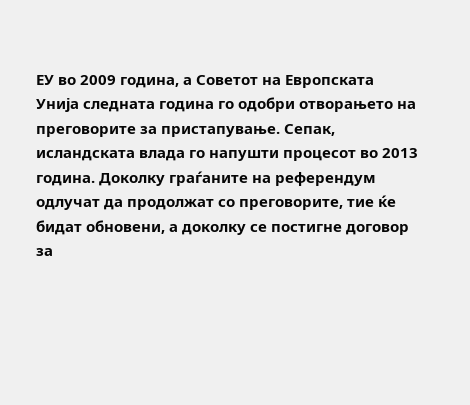ЕУ во 2009 година, а Советот на Европската Унија следната година го одобри отворањето на преговорите за пристапување. Сепак, исландската влада го напушти процесот во 2013 година. Доколку граѓаните на референдум одлучат да продолжат со преговорите, тие ќе бидат обновени, а доколку се постигне договор за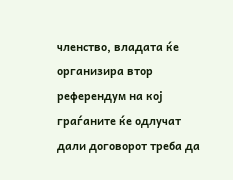членство, владата ќе организира втор референдум на кој граѓаните ќе одлучат дали договорот треба да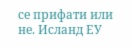се прифати или не. Исланд ЕУ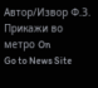Автор/Извор Ф.З. Прикажи во метро On
Go to News Site